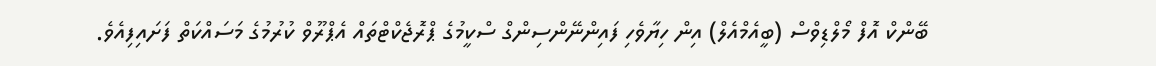ބޭންކް އޮފް މޯލްޑިވްސް (ބީއެމްއެލް) އިން ހިޔާވެހި ފައިންނޭންސިންގް ސްކީމުގެ ޕްރޮޖެކްޓްތައް އެޕްރޫވް ކުރުމުގެ މަސައްކަތް ފަށައިފިއެވެ.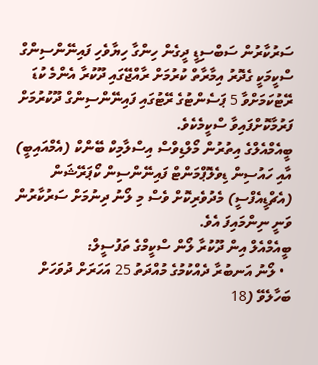ސަރުކާރުން ސަބްސިޑީ ދީގެން ހިންގާ ހިޔާވެހި ފައިނޭންސިންގް ސްކީމަކީ ގެދޮރު އިމާރާތް ކުރުމަށް ރާއްޖޭގައި ދޫކުރާ އެންމެ ކުޑަ ރޭޓުކަމަށްވާ 5 ޕަސެންޓުގެ ރޭޓުގައި ފައިނޭންސިންގް ދޫކުރުމަށް ފަރުމާކޮށްފައިވާ ސްކީމެކެވެ.
ބީއެމްއެލްގެ އިތުރުން މޯލްޑިވްސް އިސްލާމިކް ބޭންކް (އެމްއައިބީ) އާއި ހައުސިން ޑިވެލޮޕްމަންޓް ފައިނޭންސިން ކޯޕަރޭޝަން (އެޗްޑީއެފްސީ) މެދުވެރިކޮށް ވެސް މި ލޯނު ދިނުމަށް ސަރުކާރުން ވަނީ ނިންމައިފަ އެވެ.
ބީއެމްއެލް އިން ދޫކުރާ ލޯން ސްކީމްގެ ތަފުސީލް:
  • ލޯނު އަނބުރާ ދެއްކުމުގެ މުއްދަތު 25 އަހަރަށް ދުވަހަށް ބަހާލެވޭ (18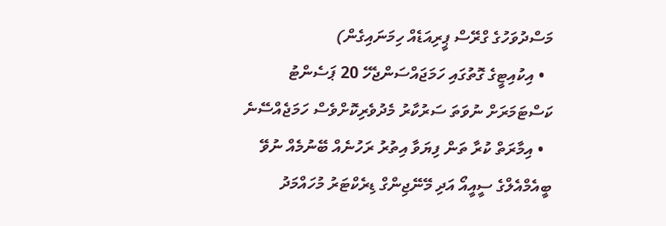މަސްދުވަހުގެ ގްރޭސް ޕީރިއަޑެއް ހިމަނައިގެން)
  • އިކުއިޓީގެ ގޮތުގައި ހަމަޖައްސަންޖެހޭ 20 ޕަސެންޓު ކަސްޓަމަރަށް ނުވަތަ ސަރުކާރު މެދުވެރިކޮށްވެސް ހަމަޖެއްސޭނެ
  • އިމާރަތް ކުރާ ތަން ފިޔަވާ އިތުރު ރަހުނެއް ބޭނުމެއް ނުވޭ
ބީއެމްއެލްގެ ސީއީއޯ އަދި މޭނޭޖިންގް ޑިރެކްޓަރު މުހައްމަދު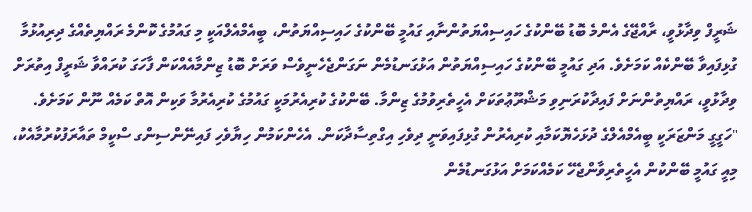ޝަރީފް ވިދާޅުވީ، ރާއްޖޭގެ އެންމެ ބޮޑު ބޭންކުގެ ހައިސިއްޔަތުންނާއި ގައުމީ ބޭންކުގެ ހައިސިއްޔަތުން، ބީއެމްއެލްއަކީ މި ގައުމުގެ ކޮންމެ ރައްޔިތެއްގެ ދިރިއުޅުމާ ގުޅިފައިވާ ބޭންކެއް ކަމަށެވެ. އަދި ގައުމީ ބޭންކުގެ ހައިސިއްޔަތުން އަޅުގަނޑުމެން ނަގަންޖެހެނީވެސް ވަރަށް ބޮޑު ޒިންމާއެއްކަން ފާހަގަ ކުރައްވާ ޝަރީފް އިތުރަށް ވިދާޅުވީ، ރައްޔިތުންނަށް ފައިދާކުރަނިވި މަޝްރޫޢުތަކަށް އެހީތެރިވުމުގެ ޒިންމާ. ބޭންކުގެ ކުރިއެރުމަކީ ގައުމުގެ ކުރިއެރުމާ ވަކިން އޮތް ކަމެއް ނޫން ކަމަށެވެ.
"ހަގީގީ މަންޒަރަކީ ބީއެމްއެލްގެ ދުޅަހެޔޮކަމާއި ކުރިއެރުން ގުޅިފައިވަނީ ދިވެހި އިގްތިސާދާކަން. އެހެންކަމުން ހިޔާވެހި ފައިނޭންސިންގ ސްކީމް ތައާރަފުކުރުމާއެކު، މިއީ ގައުމީ ބޭންކުން އެހީތެރިވާންޖެހޭ ކަމެއްކަމަށް އަޅުގަނޑުމެން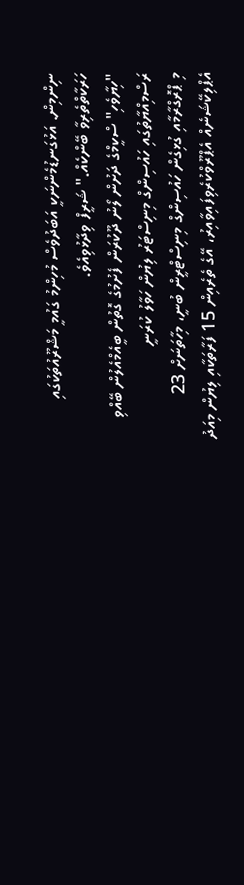ނިންމިން. އަޅުގަނޑުމެންނަކީ އަބަދުވެސް މުހިންމު ގައުމީ މަޝްރޫއުތަކުގައި ހަރަކާތްތެރިވާ ބޭންކެއް." ޝަރީފް ވިދާޅުވިއެވެ.
"ހިޔާވެހި" ސްކީމްގެ ދަށުން ލޯނު ދޫކުރަން ފެށުމުގެ ގޮތުން ބީއެމްއެލުން ބޭއްވި ރަސްމިއްޔާތުގައި ހައުސިންގް މިނިސްޓަރު ލިޔުން ހަވާލު ކުރަނީ
މި ޕްރޮގްރާމާއި ގުޅިގެން ހައުސިންގް މިނިސްޓްރީން ބުނީ، މިހާތަނަށް 23 އެޕްލިކޭޝަނެއް އެޕްރޫވްކުރެވިފައިވާއިރު، އޭގެ ތެރެއިން 15 ފަރާތަކާއި ލިޔުން މިއަދު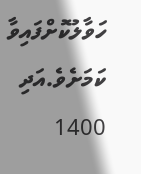ހަވާލުކޮށްފައިވާ ކަމަށެވެ.އަދި 1400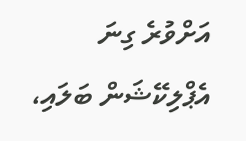އަށްވުރެ ގިނަ އެޕްލިކޭޝަން ބަލައި،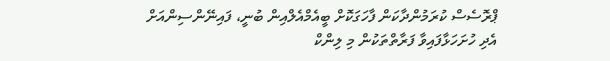ޕްރޮސެސް ކުރަމުންދާކަން ފާހަގަކޮށް ބީއެމްއެލްއިން ބުނީ، ފައިނޭންސިންއަށް އެދި ހުށަހަޅާފައިވާ ފަރާތްތަކުން މި ލިންކް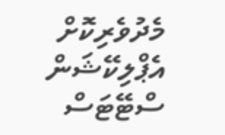މެދުވެރިކޮށް އެޕްލިކޭޝަން ސްޓޭޓަސް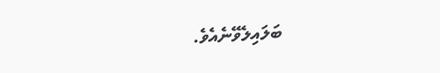ބަލައިލެވޭނެއެވެ.